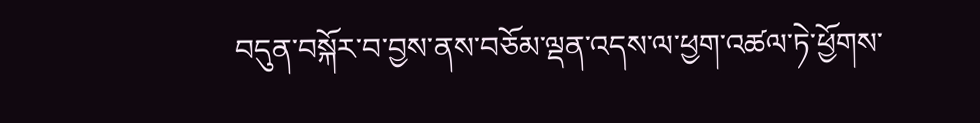བདུན་བསྐོར་བ་བྱས་ནས་བཅོམ་ལྡན་འདས་ལ་ཕྱག་འཚལ་ཏེ་ཕྱོགས་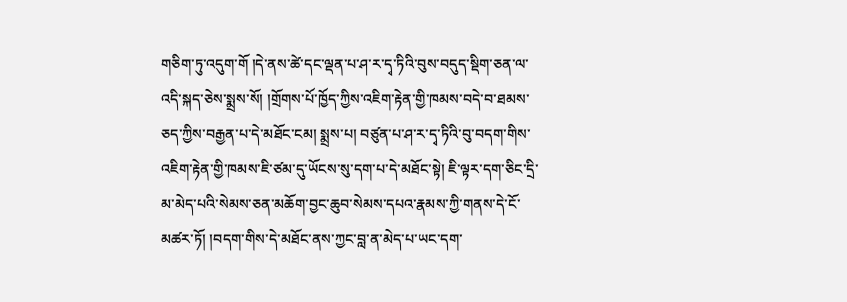གཅིག་ཏུ་འདུག་གོ །དེ་ནས་ཚེ་དང་ལྡན་པ་ཤ་ར་དྭ་ཏིའི་བུས་བདུད་སྡིག་ཅན་ལ་འདི་སྐད་ཅེས་སྨྲས་སོ། །གྲོགས་པོ་ཁྱོད་ཀྱིས་འཇིག་རྟེན་གྱི་ཁམས་བདེ་བ་ཐམས་ཅད་ཀྱིས་བརྒྱན་པ་དེ་མཐོང་ངམ། སྨྲས་པ། བཙུན་པ་ཤ་ར་དྭ་ཏིའི་བུ་བདག་གིས་འཇིག་རྟེན་གྱི་ཁམས་ཇི་ཙམ་དུ་ཡོངས་སུ་དག་པ་དེ་མཐོང་སྟེ། ཇི་ལྟར་དག་ཅིང་དྲི་མ་མེད་པའི་སེམས་ཅན་མཆོག་བྱང་ཆུབ་སེམས་དཔའ་རྣམས་ཀྱི་གནས་དེ་ངོ་མཚར་ཏོ། །བདག་གིས་དེ་མཐོང་ནས་ཀྱང་བླ་ན་མེད་པ་ཡང་དག་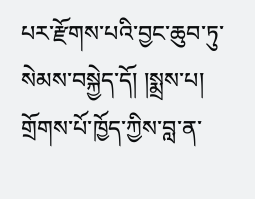པར་རྫོགས་པའི་བྱང་ཆུབ་ཏུ་སེམས་བསྐྱེད་དོ། །སྨྲས་པ། གྲོགས་པོ་ཁྱོད་ཀྱིས་བླ་ན་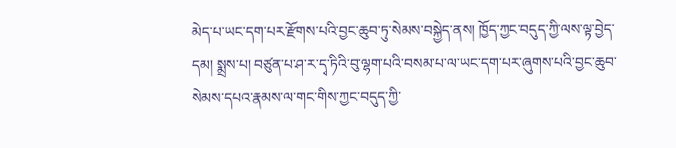མེད་པ་ཡང་དག་པར་རྫོགས་པའི་བྱང་ཆུབ་ཏུ་སེམས་བསྐྱེད་ནས། ཁྱོད་ཀྱང་བདུད་ཀྱི་ལས་ལྟ་བྱེད་དམ། སྨྲས་པ། བཙུན་པ་ཤ་ར་དྭ་ཏིའི་བུ་ལྷག་པའི་བསམ་པ་ལ་ཡང་དག་པར་ཞུགས་པའི་བྱང་ཆུབ་སེམས་དཔའ་རྣམས་ལ་གང་གིས་ཀྱང་བདུད་ཀྱི་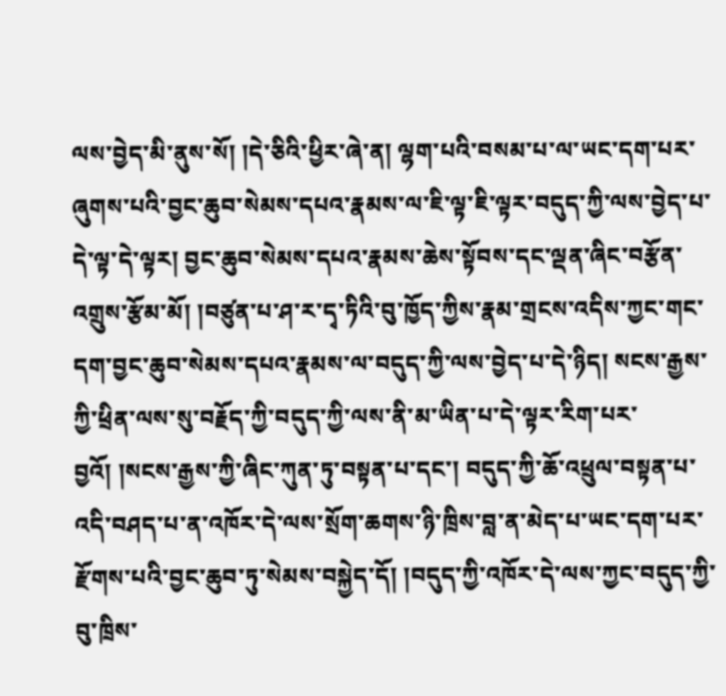ལས་བྱེད་མི་ནུས་སོ། །དེ་ཅིའི་ཕྱིར་ཞེ་ན། ལྷག་པའི་བསམ་པ་ལ་ཡང་དག་པར་ཞུགས་པའི་བྱང་ཆུབ་སེམས་དཔའ་རྣམས་ལ་ཇི་ལྟ་ཇི་ལྟར་བདུད་ཀྱི་ལས་བྱེད་པ་དེ་ལྟ་དེ་ལྟར། བྱང་ཆུབ་སེམས་དཔའ་རྣམས་ཆེས་སྟོབས་དང་ལྡན་ཞིང་བརྩོན་འགྲུས་རྩོམ་མོ། །བཙུན་པ་ཤ་ར་དྭ་ཏིའི་བུ་ཁྱོད་ཀྱིས་རྣམ་གྲངས་འདིས་ཀྱང་གང་དག་བྱང་ཆུབ་སེམས་དཔའ་རྣམས་ལ་བདུད་ཀྱི་ལས་བྱེད་པ་དེ་ཉིད། སངས་རྒྱས་ཀྱི་ཕྲིན་ལས་སུ་བརྗོད་ཀྱི་བདུད་ཀྱི་ལས་ནི་མ་ཡིན་པ་དེ་ལྟར་རིག་པར་བྱའོ། །སངས་རྒྱས་ཀྱི་ཞིང་ཀུན་ཏུ་བསྟན་པ་དང་། བདུད་ཀྱི་ཆོ་འཕྲུལ་བསྟན་པ་འདི་བཤད་པ་ན་འཁོར་དེ་ལས་སྲོག་ཆགས་ཉི་ཁྲིས་བླ་ན་མེད་པ་ཡང་དག་པར་རྫོགས་པའི་བྱང་ཆུབ་ཏུ་སེམས་བསྐྱེད་དོ། །བདུད་ཀྱི་འཁོར་དེ་ལས་ཀྱང་བདུད་ཀྱི་བུ་ཁྲིས་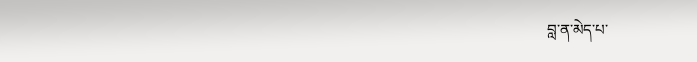བླ་ན་མེད་པ་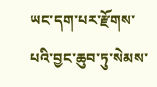ཡང་དག་པར་རྫོགས་པའི་བྱང་ཆུབ་ཏུ་སེམས་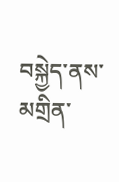བསྐྱེད་ནས་མགྲིན་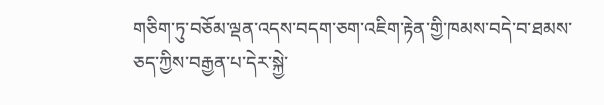གཅིག་ཏུ་བཅོམ་ལྡན་འདས་བདག་ཅག་འཇིག་རྟེན་གྱི་ཁམས་བདེ་བ་ཐམས་ཅད་ཀྱིས་བརྒྱན་པ་དེར་སྐྱེ་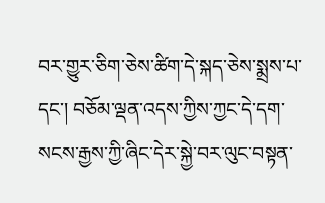བར་གྱུར་ཅིག་ཅེས་ཚིག་དེ་སྐད་ཅེས་སྨྲས་པ་དང་། བཅོམ་ལྡན་འདས་ཀྱིས་ཀྱང་དེ་དག་སངས་རྒྱས་ཀྱི་ཞིང་དེར་སྐྱེ་བར་ལུང་བསྟན་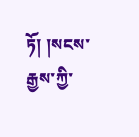ཏོ། །སངས་རྒྱས་ཀྱི་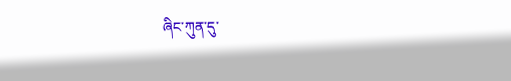ཞིང་ཀུན་དུ་